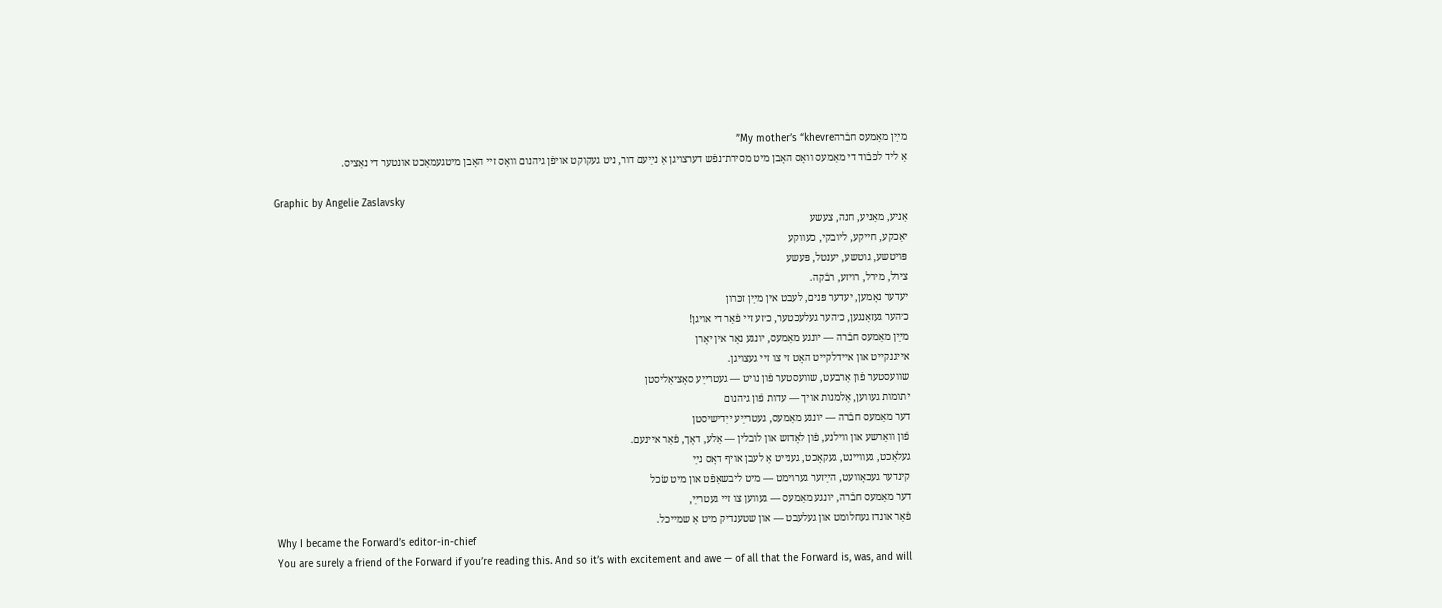מײַן מאַמעס חבֿרהMy mother’s “khevre”
אַ ליד לכּבֿוד די מאַמעס וואָס האָבן מיט מסירת־נפֿש דערצויגן אַ נײַעם דור, ניט געקוקט אויפֿן גיהנום וואָס זיי האָבן מיטגעמאַכט אונטער די נאַציס.

Graphic by Angelie Zaslavsky
אַניע, מאַניע, חנה, צעשע
יאַכקע, חייקע, ליובקי, כעווקע
פּויטשע, גוטשע, יענטל, פּעשע
צירל, מירל, רויזע, רבֿקה.
יעדער נאָמען, יעדער פּנים, לעבט אין מײַן זכּרון
כ׳הער געזאַנגען, כ׳הער געלעכטער, כ׳זע זיי פֿאַר די אויגן!
מײַן מאַמעס חבֿרה — יונגע מאַמעס, יונגע נאָר אין יאָרן
אייגנקייט און איידלקייט האָט זי צו זיי געצויגן.
שוועסטער פֿון אַרבעט, שוועסטער פֿון נויט — געטרײַע סאָציאַליסטן
יתומות געווען, אַלמנות אויך — עדות פֿון גיהנום
דער מאַמעס חבֿרה — יונגע מאַמעס, געטרײַע ייִדישיסטן
פֿון וואַרשע און ווילנע, פֿון לאָדזש און לובלין — אַלע, דאָך, פֿאַר איינעם.
געלאַכט, געוויינט, געקאָכט, גענייט אַ לעבן אויף דאָס נײַ
קינדער געכאָוועט, הײַזער גערוימט — מיט ליבשאַפֿט און מיט שׂכל
דער מאַמעס חבֿרה, יונגע מאַמעס — געווען צו זיי געטרײַ,
פֿאַר אונדז געחלומט און געלעבט — און שטענדיק מיט אַ שמייכל.
Why I became the Forward’s editor-in-chief
You are surely a friend of the Forward if you’re reading this. And so it’s with excitement and awe — of all that the Forward is, was, and will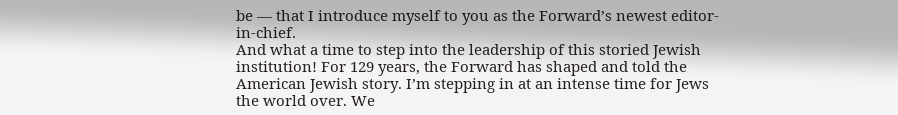be — that I introduce myself to you as the Forward’s newest editor-in-chief.
And what a time to step into the leadership of this storied Jewish institution! For 129 years, the Forward has shaped and told the American Jewish story. I’m stepping in at an intense time for Jews the world over. We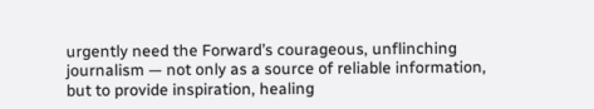urgently need the Forward’s courageous, unflinching journalism — not only as a source of reliable information, but to provide inspiration, healing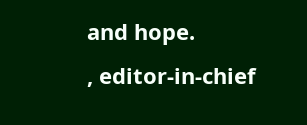and hope.
, editor-in-chief